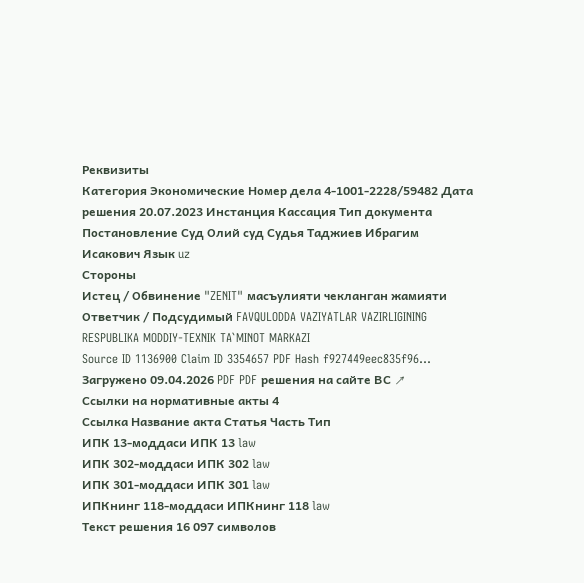Реквизиты
Категория Экономические Номер дела 4-1001-2228/59482 Дата решения 20.07.2023 Инстанция Кассация Тип документа Постановление Суд Олий суд Судья Таджиев Ибрагим Исакович Язык uz
Стороны
Истец / Обвинение "ZENIT" масъулияти чекланган жамияти Ответчик / Подсудимый FAVQULODDA VAZIYATLAR VAZIRLIGINING RESPUBLIKA MODDIY-TEXNIK TA`MINOT MARKAZI
Source ID 1136900 Claim ID 3354657 PDF Hash f927449eec835f96... Загружено 09.04.2026 PDF PDF решения на сайте ВС ↗
Ссылки на нормативные акты 4
Ссылка Название акта Статья Часть Тип
ИПК 13-моддаси ИПК 13 law
ИПК 302-моддаси ИПК 302 law
ИПК 301-моддаси ИПК 301 law
ИПКнинг 118-моддаси ИПКнинг 118 law
Текст решения 16 097 символов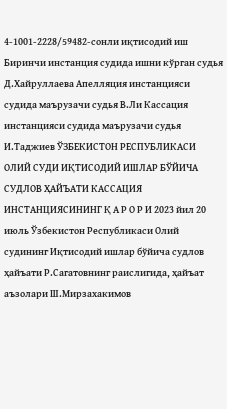4-1001-2228/59482-сонли иқтисодий иш Биринчи инстанция судида ишни кўрган судья Д.Хайруллаева Апелляция инстанцияси судида маърузачи судья В.Ли Кассация инстанцияси судида маърузачи судья И.Таджиев ЎЗБЕКИСТОН РЕСПУБЛИКАСИ ОЛИЙ СУДИ ИҚТИСОДИЙ ИШЛАР БЎЙИЧА СУДЛОВ ҲАЙЪАТИ КАССАЦИЯ ИНСТАНЦИЯСИНИНГ Қ А Р О Р И 2023 йил 20 июль Ўзбекистон Республикаси Олий судининг Иқтисодий ишлар бўйича судлов ҳайъати Р.Сагатовнинг раислигида, ҳайъат аъзолари Ш.Мирзахакимов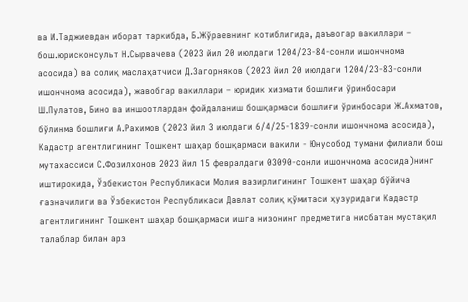ва И.Таджиевдан иборат таркибда, Б.Жўраевнинг котиблигида, даъвогар вакиллари – бош.юрисконсульт Н.Сырвачева (2023 йил 20 июлдаги 1204/23-84-сонли ишончнома асосида) ва солиқ маслаҳатчиси Д.Загорняков (2023 йил 20 июлдаги 1204/23-83-сонли ишончнома асосида), жавобгар вакиллари – юридик хизмати бошлиғи ўринбосари Ш.Пулатов, Бино ва иншоотлардан фойдаланиш бошқармаси бошлиғи ўринбосари Ж.Ахматов, бўлинма бошлиғи А.Рахимов (2023 йил 3 июлдаги 6/4/25-1839-сонли ишончнома асосида), Кадастр агентлигининг Тошкент шаҳар бошқармаси вакили - Юнусобод тумани филиали бош мутахассиси С.Фозилхонов 2023 йил 15 февралдаги 03090-сонли ишончнома асосида)нинг иштирокида, Ўзбекистон Республикаси Молия вазирлигининг Тошкент шаҳар бўйича ғазначилиги ва Ўзбекистон Республикаси Давлат солиқ қўмитаси ҳузуридаги Кадастр агентлигининг Тошкент шаҳар бошқармаси ишга низонинг предметига нисбатан мустақил талаблар билан арз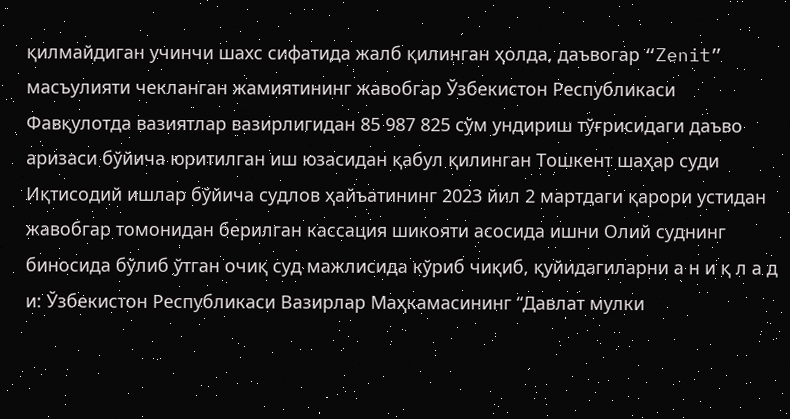қилмайдиган учинчи шахс сифатида жалб қилинган ҳолда, даъвогар “Zenit” масъулияти чекланган жамиятининг жавобгар Ўзбекистон Республикаси Фавқулотда вазиятлар вазирлигидан 85 987 825 сўм ундириш тўғрисидаги даъво аризаси бўйича юритилган иш юзасидан қабул қилинган Тошкент шаҳар суди Иқтисодий ишлар бўйича судлов ҳайъатининг 2023 йил 2 мартдаги қарори устидан жавобгар томонидан берилган кассация шикояти асосида ишни Олий суднинг биносида бўлиб ўтган очиқ суд мажлисида кўриб чиқиб, қуйидагиларни а н и қ л а д и: Ўзбекистон Республикаси Вазирлар Маҳкамасининг “Давлат мулки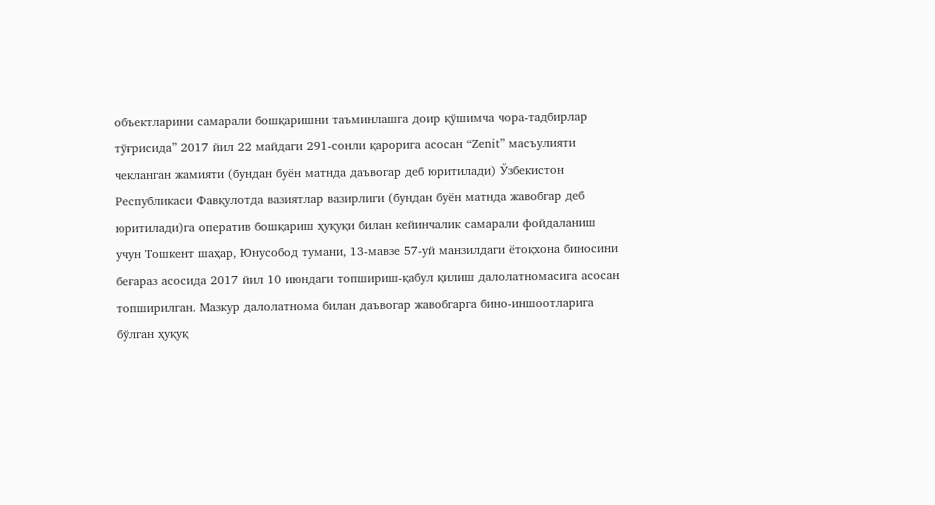объектларини самарали бошқаришни таъминлашга доир қўшимча чора-тадбирлар тўғрисида” 2017 йил 22 майдаги 291-сонли қарорига асосан “Zenit” масъулияти чекланган жамияти (бундан буён матнда даъвогар деб юритилади) Ўзбекистон Республикаси Фавқулотда вазиятлар вазирлиги (бундан буён матнда жавобгар деб юритилади)га оператив бошқариш ҳуқуқи билан кейинчалик самарали фойдаланиш учун Тошкент шаҳар, Юнусобод тумани, 13-мавзе 57-уй манзилдаги ётоқхона биносини беғараз асосида 2017 йил 10 июндаги топшириш-қабул қилиш далолатномасига асосан топширилган. Мазкур далолатнома билан даъвогар жавобгарга бино-иншоотларига бўлган ҳуқуқ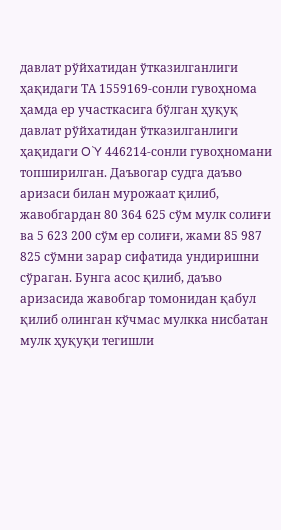давлат рўйхатидан ўтказилганлиги ҳақидаги ТА 1559169-сонли гувоҳнома ҳамда ер участкасига бўлган ҳуқуқ давлат рўйхатидан ўтказилганлиги ҳақидаги O`Y 446214-сонли гувоҳномани топширилган. Даъвогар судга даъво аризаси билан мурожаат қилиб, жавобгардан 80 364 625 сўм мулк солиғи ва 5 623 200 сўм ер солиғи, жами 85 987 825 сўмни зарар сифатида ундиришни сўраган. Бунга асос қилиб, даъво аризасида жавобгар томонидан қабул қилиб олинган кўчмас мулкка нисбатан мулк ҳуқуқи тегишли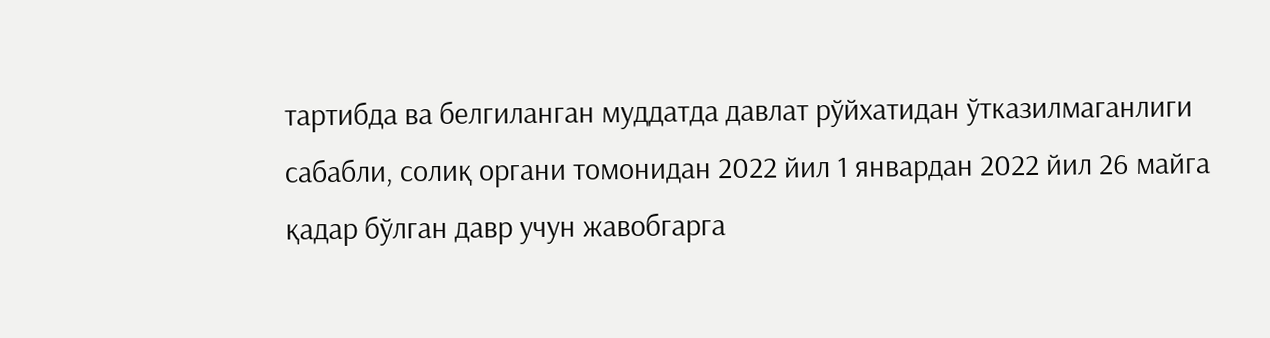тартибда ва белгиланган муддатда давлат рўйхатидан ўтказилмаганлиги сабабли, солиқ органи томонидан 2022 йил 1 январдан 2022 йил 26 майга қадар бўлган давр учун жавобгарга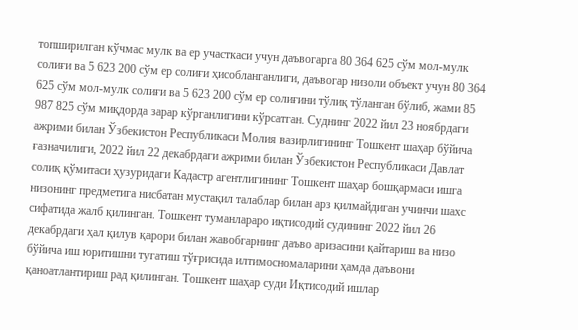топширилган кўчмас мулк ва ер участкаси учун даъвогарга 80 364 625 сўм мол-мулк солиғи ва 5 623 200 сўм ер солиғи ҳисобланганлиги, даъвогар низоли объект учун 80 364 625 сўм мол-мулк солиғи ва 5 623 200 сўм ер солиғини тўлиқ тўланган бўлиб, жами 85 987 825 сўм миқдорда зарар кўрганлигини кўрсатган. Суднинг 2022 йил 23 ноябрдаги ажрими билан Ўзбекистон Республикаси Молия вазирлигининг Тошкент шаҳар бўйича ғазначилиги, 2022 йил 22 декабрдаги ажрими билан Ўзбекистон Республикаси Давлат солиқ қўмитаси ҳузуридаги Кадастр агентлигининг Тошкент шаҳар бошқармаси ишга низонинг предметига нисбатан мустақил талаблар билан арз қилмайдиган учинчи шахс сифатида жалб қилинган. Тошкент туманлараро иқтисодий судининг 2022 йил 26 декабрдаги ҳал қилув қарори билан жавобгарнинг даъво аризасини қайтариш ва низо бўйича иш юритишни тугатиш тўғрисида илтимосномаларини ҳамда даъвони қаноатлантириш рад қилинган. Тошкент шаҳар суди Иқтисодий ишлар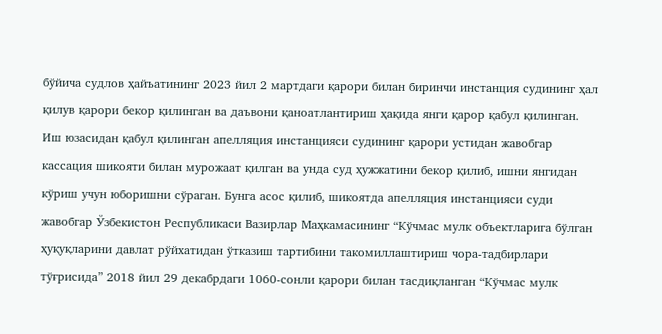бўйича судлов ҳайъатининг 2023 йил 2 мартдаги қарори билан биринчи инстанция судининг ҳал қилув қарори бекор қилинган ва даъвони қаноатлантириш ҳақида янги қарор қабул қилинган. Иш юзасидан қабул қилинган апелляция инстанцияси судининг қарори устидан жавобгар кассация шикояти билан мурожаат қилган ва унда суд ҳужжатини бекор қилиб, ишни янгидан кўриш учун юборишни сўраган. Бунга асос қилиб, шикоятда апелляция инстанцияси суди жавобгар Ўзбекистон Республикаси Вазирлар Маҳкамасининг “Кўчмас мулк объектларига бўлган ҳуқуқларини давлат рўйхатидан ўтказиш тартибини такомиллаштириш чора-тадбирлари тўғрисида” 2018 йил 29 декабрдаги 1060-сонли қарори билан тасдиқланган “Кўчмас мулк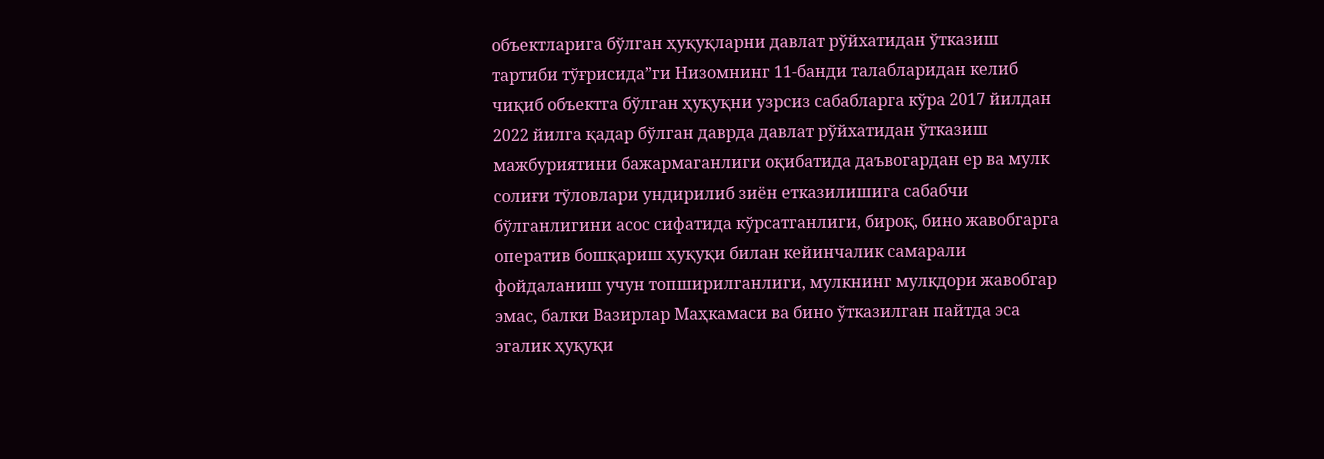объектларига бўлган ҳуқуқларни давлат рўйхатидан ўтказиш тартиби тўғрисида”ги Низомнинг 11-банди талабларидан келиб чиқиб объектга бўлган ҳуқуқни узрсиз сабабларга кўра 2017 йилдан 2022 йилга қадар бўлган даврда давлат рўйхатидан ўтказиш мажбуриятини бажармаганлиги оқибатида даъвогардан ер ва мулк солиғи тўловлари ундирилиб зиён етказилишига сабабчи бўлганлигини асос сифатида кўрсатганлиги, бироқ, бино жавобгарга оператив бошқариш ҳуқуқи билан кейинчалик самарали фойдаланиш учун топширилганлиги, мулкнинг мулкдори жавобгар эмас, балки Вазирлар Маҳкамаси ва бино ўтказилган пайтда эса эгалик ҳуқуқи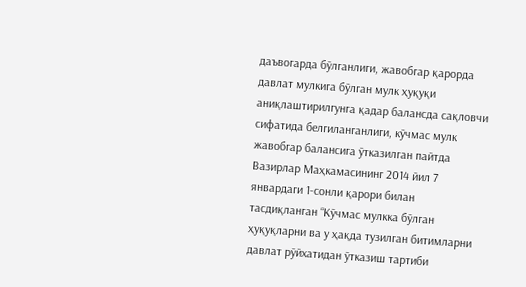даъвогарда бўлганлиги, жавобгар қарорда давлат мулкига бўлган мулк ҳуқуқи аниқлаштирилгунга қадар балансда сақловчи сифатида белгиланганлиги, кўчмас мулк жавобгар балансига ўтказилган пайтда Вазирлар Маҳкамасининг 2014 йил 7 январдаги 1-сонли қарори билан тасдиқланган “Кўчмас мулкка бўлган ҳуқуқларни ва у ҳақда тузилган битимларни давлат рўйхатидан ўтказиш тартиби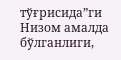тўғрисида”ги Низом амалда бўлганлиги,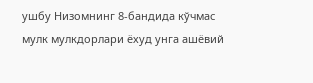ушбу Низомнинг 8-бандида кўчмас мулк мулкдорлари ёхуд унга ашёвий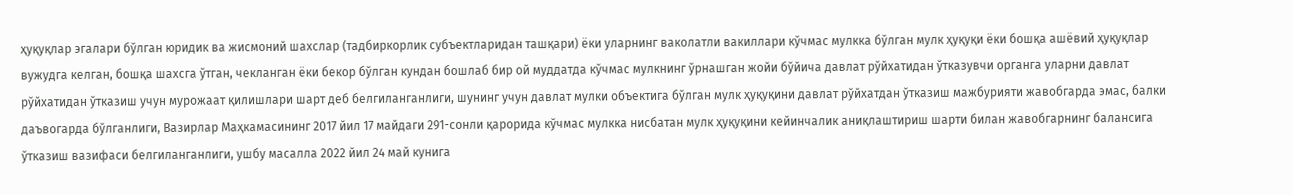ҳуқуқлар эгалари бўлган юридик ва жисмоний шахслар (тадбиркорлик субъектларидан ташқари) ёки уларнинг ваколатли вакиллари кўчмас мулкка бўлган мулк ҳуқуқи ёки бошқа ашёвий ҳуқуқлар вужудга келган, бошқа шахсга ўтган, чекланган ёки бекор бўлган кундан бошлаб бир ой муддатда кўчмас мулкнинг ўрнашган жойи бўйича давлат рўйхатидан ўтказувчи органга уларни давлат рўйхатидан ўтказиш учун мурожаат қилишлари шарт деб белгиланганлиги, шунинг учун давлат мулки объектига бўлган мулк ҳуқуқини давлат рўйхатдан ўтказиш мажбурияти жавобгарда эмас, балки даъвогарда бўлганлиги, Вазирлар Маҳкамасининг 2017 йил 17 майдаги 291-сонли қарорида кўчмас мулкка нисбатан мулк ҳуқуқини кейинчалик аниқлаштириш шарти билан жавобгарнинг балансига ўтказиш вазифаси белгиланганлиги, ушбу масалла 2022 йил 24 май кунига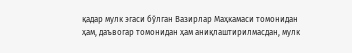қадар мулк эгаси бўлган Вазирлар Маҳкамаси томонидан ҳам, даъвогар томонидан ҳам аниқлаштирилмасдан, мулк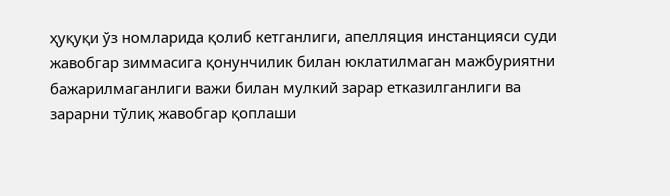ҳуқуқи ўз номларида қолиб кетганлиги, апелляция инстанцияси суди жавобгар зиммасига қонунчилик билан юклатилмаган мажбуриятни бажарилмаганлиги важи билан мулкий зарар етказилганлиги ва зарарни тўлиқ жавобгар қоплаши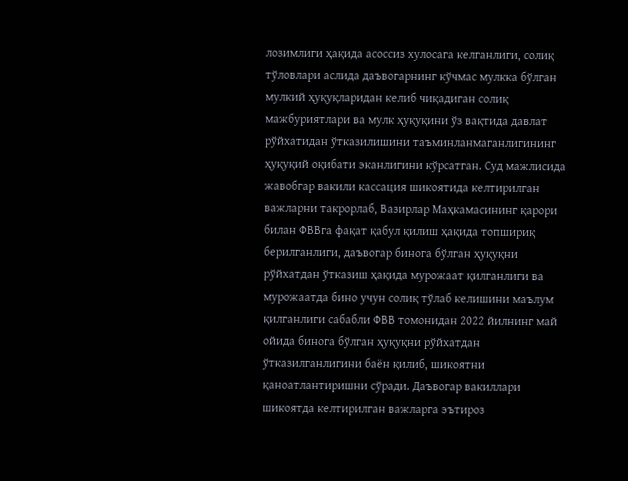лозимлиги ҳақида асоссиз хулосага келганлиги, солиқ тўловлари аслида даъвогарнинг кўчмас мулкка бўлган мулкий ҳуқуқларидан келиб чиқадиган солиқ мажбуриятлари ва мулк ҳуқуқини ўз вақтида давлат рўйхатидан ўтказилишини таъминланмаганлигининг ҳуқуқий оқибати эканлигини кўрсатган. Суд мажлисида жавобгар вакили кассация шикоятида келтирилган важларни такрорлаб, Вазирлар Маҳкамасининг қарори билан ФВВга фақат қабул қилиш ҳақида топшириқ берилганлиги, даъвогар бинога бўлган ҳуқуқни рўйхатдан ўтказиш ҳақида мурожаат қилганлиги ва мурожаатда бино учун солиқ тўлаб келишини маълум қилганлиги сабабли ФВВ томонидан 2022 йилнинг май ойида бинога бўлган ҳуқуқни рўйхатдан ўтказилганлигини баён қилиб, шикоятни қаноатлантиришни сўради. Даъвогар вакиллари шикоятда келтирилган важларга эътироз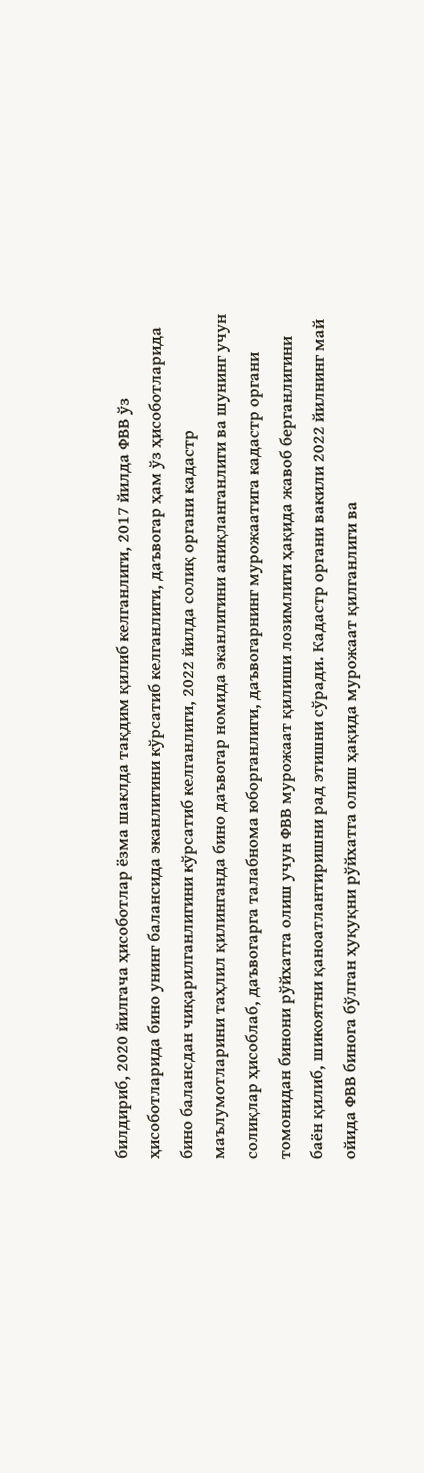билдириб, 2020 йилгача ҳисоботлар ёзма шаклда тақдим қилиб келганлиги, 2017 йилда ФВВ ўз ҳисоботларида бино унинг балансида эканлигини кўрсатиб келганлиги, даъвогар ҳам ўз ҳисоботларида бино балансдан чиқарилганлигини кўрсатиб келганлиги, 2022 йилда солиқ органи кадастр маълумотларини таҳлил қилинганда бино даъвогар номида эканлигини аниқланганлиги ва шунинг учун солиқлар ҳисоблаб, даъвогарга талабнома юборганлиги, даъвогарнинг мурожаатига кадастр органи томонидан бинони рўйхатга олиш учун ФВВ мурожаат қилиши лозимлиги ҳақида жавоб берганлигини баён қилиб, шикоятни қаноатлантиришни рад этишни сўради. Кадастр органи вакили 2022 йилнинг май ойида ФВВ бинога бўлган ҳуқуқни рўйхатга олиш ҳақида мурожаат қилганлиги ва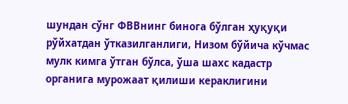шундан сўнг ФВВнинг бинога бўлган ҳуқуқи рўйхатдан ўтказилганлиги, Низом бўйича кўчмас мулк кимга ўтган бўлса, ўша шахс кадастр органига мурожаат қилиши кераклигини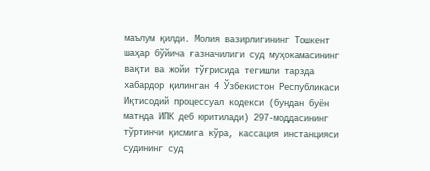маълум қилди. Молия вазирлигининг Тошкент шаҳар бўйича ғазначилиги суд муҳокамасининг вақти ва жойи тўғрисида тегишли тарзда хабардор қилинган 4 Ўзбекистон Республикаси Иқтисодий процессуал кодекси (бундан буён матнда ИПК деб юритилади) 297-моддасининг тўртинчи қисмига кўра, кассация инстанцияси судининг суд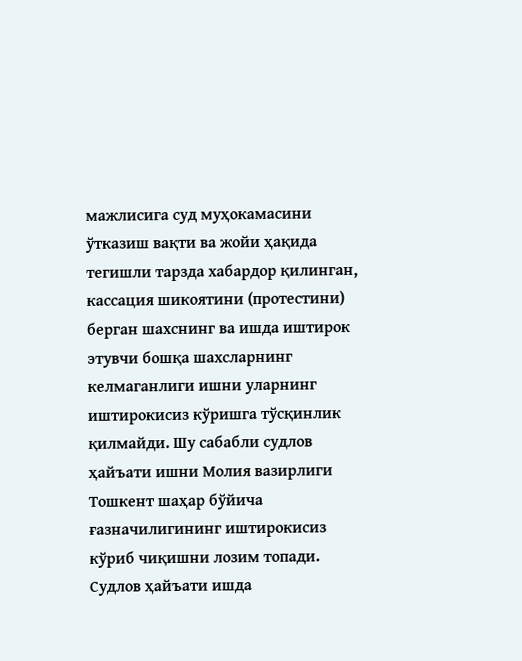мажлисига суд муҳокамасини ўтказиш вақти ва жойи ҳақида тегишли тарзда хабардор қилинган, кассация шикоятини (протестини) берган шахснинг ва ишда иштирок этувчи бошқа шахсларнинг келмаганлиги ишни уларнинг иштирокисиз кўришга тўсқинлик қилмайди. Шу сабабли судлов ҳайъати ишни Молия вазирлиги Тошкент шаҳар бўйича ғазначилигининг иштирокисиз кўриб чиқишни лозим топади. Судлов ҳайъати ишда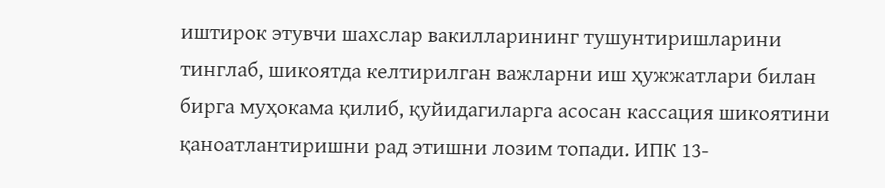иштирок этувчи шахслар вакилларининг тушунтиришларини тинглаб, шикоятда келтирилган важларни иш ҳужжатлари билан бирга муҳокама қилиб, қуйидагиларга асосан кассация шикоятини қаноатлантиришни рад этишни лозим топади. ИПК 13-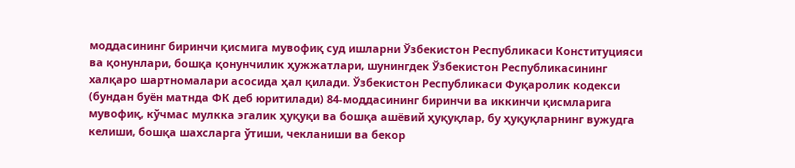моддасининг биринчи қисмига мувофиқ суд ишларни Ўзбекистон Республикаси Конституцияси ва қонунлари, бошқа қонунчилик ҳужжатлари, шунингдек Ўзбекистон Республикасининг халқаро шартномалари асосида ҳал қилади. Ўзбекистон Республикаси Фуқаролик кодекси (бундан буён матнда ФК деб юритилади) 84-моддасининг биринчи ва иккинчи қисмларига мувофиқ, кўчмас мулкка эгалик ҳуқуқи ва бошқа ашёвий ҳуқуқлар, бу ҳуқуқларнинг вужудга келиши, бошқа шахсларга ўтиши, чекланиши ва бекор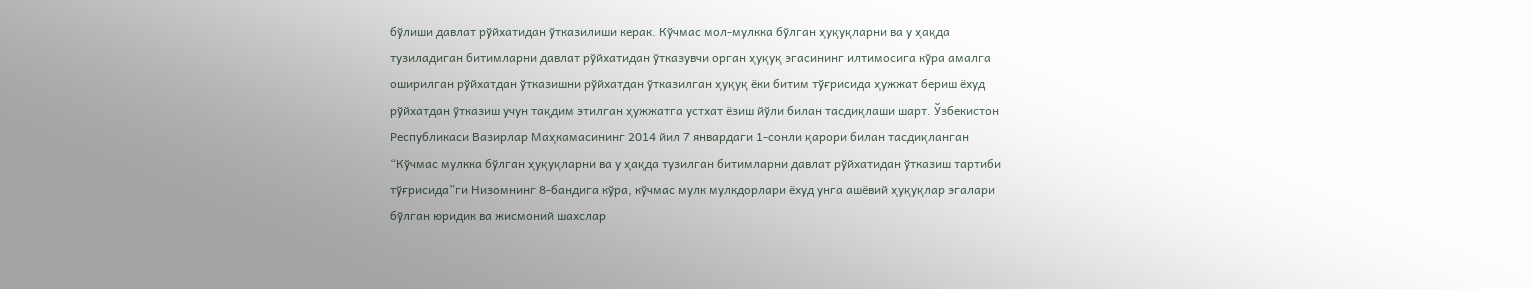бўлиши давлат рўйхатидан ўтказилиши керак. Кўчмас мол-мулкка бўлган ҳуқуқларни ва у ҳақда тузиладиган битимларни давлат рўйхатидан ўтказувчи орган ҳуқуқ эгасининг илтимосига кўра амалга оширилган рўйхатдан ўтказишни рўйхатдан ўтказилган ҳуқуқ ёки битим тўғрисида ҳужжат бериш ёхуд рўйхатдан ўтказиш учун тақдим этилган ҳужжатга устхат ёзиш йўли билан тасдиқлаши шарт. Ўзбекистон Республикаси Вазирлар Маҳкамасининг 2014 йил 7 январдаги 1-сонли қарори билан тасдиқланган “Кўчмас мулкка бўлган ҳуқуқларни ва у ҳақда тузилган битимларни давлат рўйхатидан ўтказиш тартиби тўғрисида”ги Низомнинг 8-бандига кўра, кўчмас мулк мулкдорлари ёхуд унга ашёвий ҳуқуқлар эгалари бўлган юридик ва жисмоний шахслар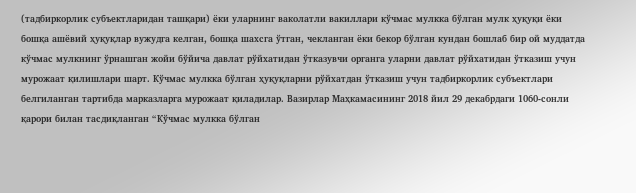(тадбиркорлик субъектларидан ташқари) ёки уларнинг ваколатли вакиллари кўчмас мулкка бўлган мулк ҳуқуқи ёки бошқа ашёвий ҳуқуқлар вужудга келган, бошқа шахсга ўтган, чекланган ёки бекор бўлган кундан бошлаб бир ой муддатда кўчмас мулкнинг ўрнашган жойи бўйича давлат рўйхатидан ўтказувчи органга уларни давлат рўйхатидан ўтказиш учун мурожаат қилишлари шарт. Кўчмас мулкка бўлган ҳуқуқларни рўйхатдан ўтказиш учун тадбиркорлик субъектлари белгиланган тартибда марказларга мурожаат қиладилар. Вазирлар Маҳкамасининг 2018 йил 29 декабрдаги 1060-сонли қарори билан тасдиқланган “Кўчмас мулкка бўлган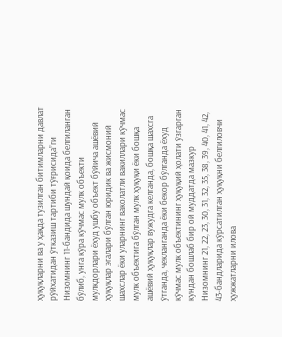ҳуқуқларни ва у ҳақда тузилган битимларни давлат рўйхатидан ўтказиш тартиби тўғрисида”ги Низомнинг 11-бандида шундай қоида белгиланган бўлиб, унга кўра кўчмас мулк объекти мулкдорлари ёхуд ушбу объект бўйича ашёвий ҳуқуқлар эгалари бўлган юридик ва жисмоний шахслар ёки уларнинг ваколатли вакиллари кўчмас мулк объектига бўлган мулк ҳуқуқи ёки бошқа ашёвий ҳуқуқлар вужудга келганда, бошқа шахсга ўтганда, чекланганда ёки бекор бўлганда ёхуд кўчмас мулк объектининг ҳуқуқий ҳолати ўзгарган кундан бошлаб бир ой муддатда мазкур Низомнинг 21, 22, 23, 30, 31, 32, 35, 38, 39, 40, 41, 42, 43-бандларида кўрсатилган ҳуқуқни белгиловчи ҳужжатларни илова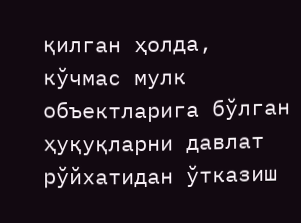қилган ҳолда, кўчмас мулк объектларига бўлган ҳуқуқларни давлат рўйхатидан ўтказиш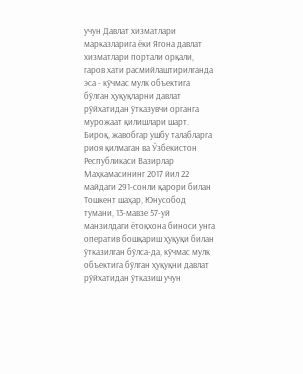учун Давлат хизматлари марказларига ёки Ягона давлат хизматлари портали орқали, гаров хати расмийлаштирилганда эса - кўчмас мулк объектига бўлган ҳуқуқларни давлат рўйхатидан ўтказувчи органга мурожаат қилишлари шарт. Бироқ, жавобгар ушбу талабларга риоя қилмаган ва Ўзбекистон Республикаси Вазирлар Маҳкамасининг 2017 йил 22 майдаги 291-сонли қарори билан Тошкент шаҳар, Юнусобод тумани, 13-мавзе 57-уй манзилдаги ётоқхона биноси унга оператив бошқариш ҳуқуқи билан ўтказилган бўлса-да, кўчмас мулк объектига бўлган ҳуқуқни давлат рўйхатидан ўтказиш учун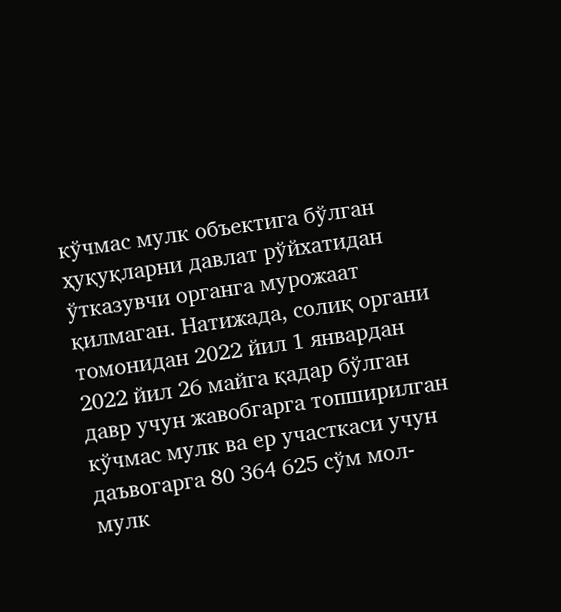кўчмас мулк объектига бўлган ҳуқуқларни давлат рўйхатидан ўтказувчи органга мурожаат қилмаган. Натижада, солиқ органи томонидан 2022 йил 1 январдан 2022 йил 26 майга қадар бўлган давр учун жавобгарга топширилган кўчмас мулк ва ер участкаси учун даъвогарга 80 364 625 сўм мол-мулк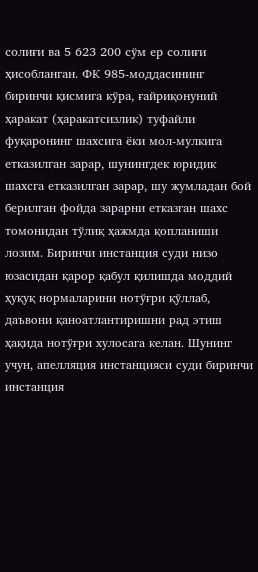солиғи ва 5 623 200 сўм ер солиғи ҳисобланган. ФК 985-моддасининг биринчи қисмига кўра, ғайриқонуний ҳаракат (ҳаракатсизлик) туфайли фуқаронинг шахсига ёки мол-мулкига етказилган зарар, шунингдек юридик шахсга етказилган зарар, шу жумладан бой берилган фойда зарарни етказган шахс томонидан тўлиқ ҳажмда қопланиши лозим. Биринчи инстанция суди низо юзасидан қарор қабул қилишда моддий ҳуқуқ нормаларини нотўғри қўллаб, даъвони қаноатлантиришни рад этиш ҳақида нотўғри хулосага келан. Шунинг учун, апелляция инстанцияси суди биринчи инстанция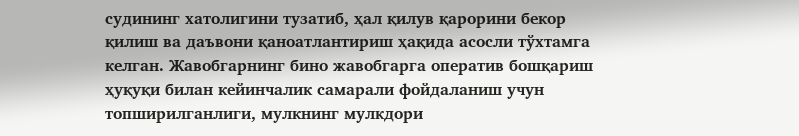судининг хатолигини тузатиб, ҳал қилув қарорини бекор қилиш ва даъвони қаноатлантириш ҳақида асосли тўхтамга келган. Жавобгарнинг бино жавобгарга оператив бошқариш ҳуқуқи билан кейинчалик самарали фойдаланиш учун топширилганлиги, мулкнинг мулкдори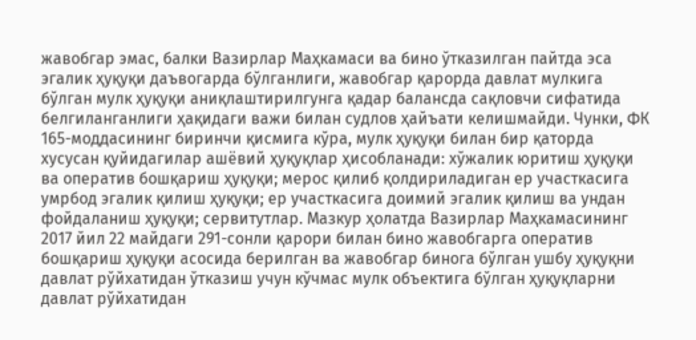жавобгар эмас, балки Вазирлар Маҳкамаси ва бино ўтказилган пайтда эса эгалик ҳуқуқи даъвогарда бўлганлиги, жавобгар қарорда давлат мулкига бўлган мулк ҳуқуқи аниқлаштирилгунга қадар балансда сақловчи сифатида белгиланганлиги ҳақидаги важи билан судлов ҳайъати келишмайди. Чунки, ФК 165-моддасининг биринчи қисмига кўра, мулк ҳуқуқи билан бир қаторда хусусан қуйидагилар ашёвий ҳуқуқлар ҳисобланади: хўжалик юритиш ҳуқуқи ва оператив бошқариш ҳуқуқи; мерос қилиб қолдириладиган ер участкасига умрбод эгалик қилиш ҳуқуқи; ер участкасига доимий эгалик қилиш ва ундан фойдаланиш ҳуқуқи; сервитутлар. Мазкур ҳолатда Вазирлар Маҳкамасининг 2017 йил 22 майдаги 291-сонли қарори билан бино жавобгарга оператив бошқариш ҳуқуқи асосида берилган ва жавобгар бинога бўлган ушбу ҳуқуқни давлат рўйхатидан ўтказиш учун кўчмас мулк объектига бўлган ҳуқуқларни давлат рўйхатидан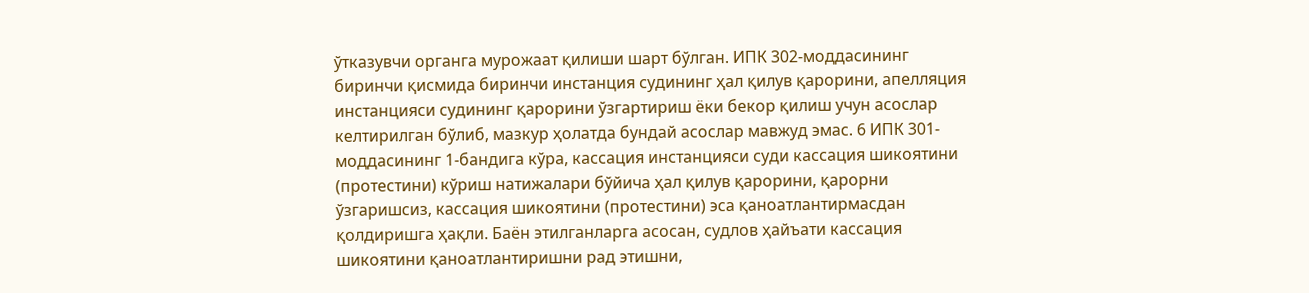ўтказувчи органга мурожаат қилиши шарт бўлган. ИПК 302-моддасининг биринчи қисмида биринчи инстанция судининг ҳал қилув қарорини, апелляция инстанцияси судининг қарорини ўзгартириш ёки бекор қилиш учун асослар келтирилган бўлиб, мазкур ҳолатда бундай асослар мавжуд эмас. 6 ИПК 301-моддасининг 1-бандига кўра, кассация инстанцияси суди кассация шикоятини (протестини) кўриш натижалари бўйича ҳал қилув қарорини, қарорни ўзгаришсиз, кассация шикоятини (протестини) эса қаноатлантирмасдан қолдиришга ҳақли. Баён этилганларга асосан, судлов ҳайъати кассация шикоятини қаноатлантиришни рад этишни,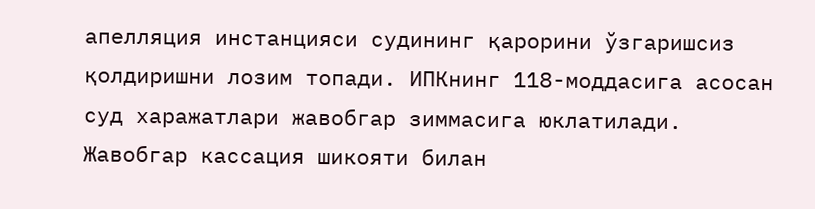апелляция инстанцияси судининг қарорини ўзгаришсиз қолдиришни лозим топади. ИПКнинг 118-моддасига асосан суд харажатлари жавобгар зиммасига юклатилади. Жавобгар кассация шикояти билан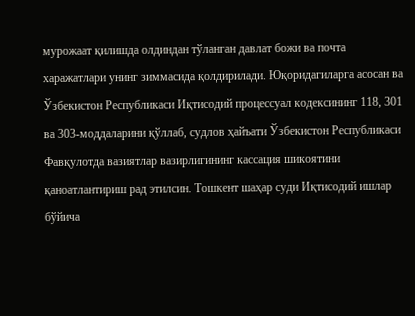мурожаат қилишда олдиндан тўланган давлат божи ва почта харажатлари унинг зиммасида қолдирилади. Юқоридагиларга асосан ва Ўзбекистон Республикаси Иқтисодий процессуал кодексининг 118, 301 ва 303-моддаларини қўллаб, судлов ҳайъати Ўзбекистон Республикаси Фавқулотда вазиятлар вазирлигининг кассация шикоятини қаноатлантириш рад этилсин. Тошкент шаҳар суди Иқтисодий ишлар бўйича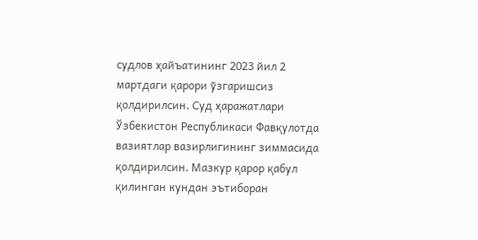судлов ҳайъатининг 2023 йил 2 мартдаги қарори ўзгаришсиз қолдирилсин. Суд ҳаражатлари Ўзбекистон Республикаси Фавқулотда вазиятлар вазирлигининг зиммасида қолдирилсин. Мазкур қарор қабул қилинган кундан эътиборан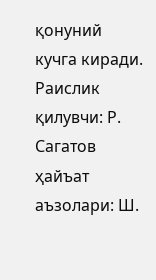қонуний кучга киради. Раислик қилувчи: Р. Сагатов ҳайъат аъзолари: Ш.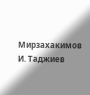Мирзахакимов И. Таджиев